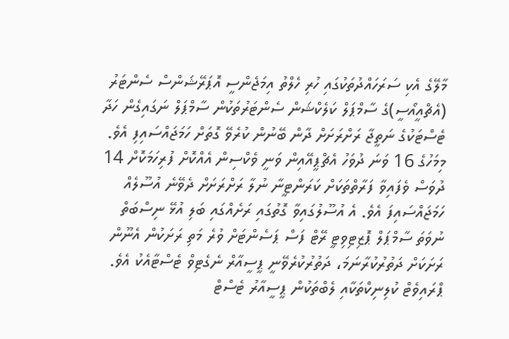މާލޭގެ އެކި ސަރަހައްދުތަކުގައި ހުރި ހެލްތު އިމަޖެންސީ އޮޕަރޭޝަންސް ސެންޓަރު (އެޗްއީއޯސީ)ގެ ސާމްޕަލް ކަލެކްޝަން ސެންޓަރުތަކުން ސާމްޕަލް ނަގައިގެން ހަދާ ޓެސްޓަކުގެ ނަތީޖާ ރަށްރަށަށް ދާން ބޭނުން ކުރެވޭ ގޮތަށް ހަމަޖައްސައިފި އެވެ.
މިމަހުގެ 16 ވަނަ ދުވަހު އެޗްޕީއޭއިން ވަނީ ވެކްސިން އެއްކޮށް ފުރިހަމަކޮށް 14 ދުވަސް ވެފައިވާ ފަރާތްތަކަށް ކަރަންޓީނާ ނުލާ ރަށްރަށަށް ދެވޭނެ އުސޫލެއް ހަމަޖައްސައިފަ އެވެ. އެ އުސޫލުގައިވާ ގޮތުގައި ރަށެއްގައި ބަލި އުޅޭ ނިސްބަތް ނުވަތަ ސާމްޕަލް ޕޮޒިޓިވިޓީ ރޭޓް ފަސް ޕަސެންޓަށް ވުރެ މަތި ރަށަކުން އެނޫން ރަށަކަށް ދަތުރުކުރާނަމަ، ދަތުރުކުރެވޭނީ ޕީސީއާރް ނެގެޓިވް ޓެސްޓާއެކު އެވެ.
ޕްރައިވެޓް ކުލިނިކްތަކާއި ލެބްތަކުން ޕީސީއާރު ޓެސްޓް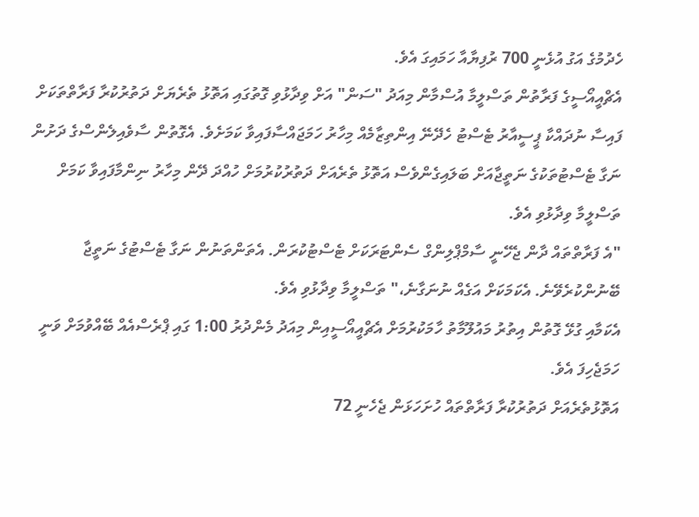ހެދުމުގެ އަގު އުޅެނީ 700 ރުފިޔާއާ ހަމައިގަ އެވެ.
އެޗްއީއޯސީގެ ފަރާތުން ތަސްލީމާ އުސްމާން މިއަދު "ސަން" އަށް ވިދާޅުވި ގޮތުގައި އަތޮޅު ތެރެޔަށް ދަތުރުކުރާ ފަރާތްތަކަށް ފައިސާ ނުދައްކާ ޕީސީއާރު ޓެސްޓު ހެދޭނޭ އިންތިޒާމެއް މިހާރު ހަމަޖައްސާފައިވާ ކަމަށެވެ. އެގޮތުން ސާވެއިލެންސްގެ ދަށުން ނަގާ ޓެސްޓުތަކުގެ ނަތީޖާއަށް ބަލައިގެންވެސް އަތޮޅު ތެރެއަށް ދަތުރުކުރުމަށް ހުއްދަ ދޭން މިހާރު ނިންމާފައިވާ ކަމަށް ތަސްލީމާ ވިދާޅުވި އެވެ.
"އެ ފަރާތްތައް ދާން ޖެހޭނީ ސާމްޕްލިންގް ސެންޓަރަކަށް ޓެސްޓުކުރަން. އެތަންތަނުން ނަގާ ޓެސްޓުގެ ނަތީޖާ ބޭނުންކުރެވޭނެ. އެކަމަކަށް އަގެއް ނުނަގާނެ،" ތަސްލީމާ ވިދާޅުވި އެވެ.
އެކަމާއި ގުޅޭ ގޮތުން އިތުރު މައުލޫމާތު ހާމަކުރުމަށް އެޗްއީއޯސީއިން މިއަދު މެންދުރު 1:00 ގައި ޕްރެސްއެއް ބޭއްވުމަށް ވަނީ ހަމަޖެހިފަ އެވެ.
އަތޮޅުތެރެއަށް ދަތުރުކުރާ ފަރާތްތައް ހުށަހަޅަން ޖެހެނީ 72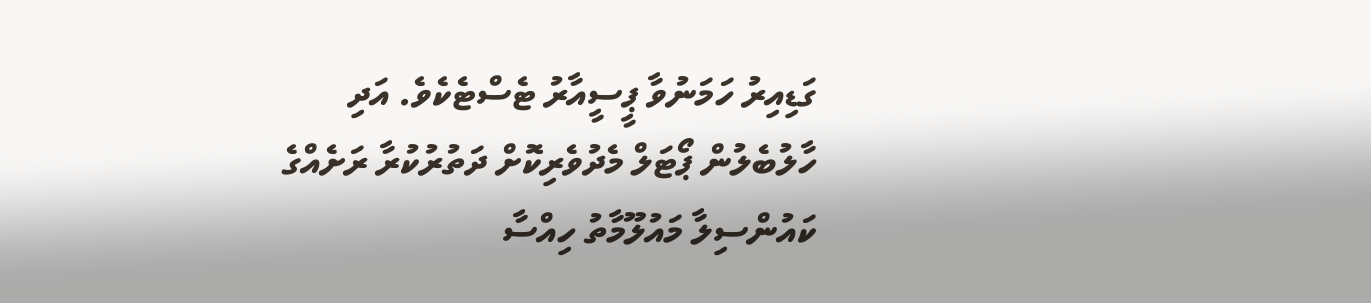ގަޑިއިރު ހަމަނުވާ ޕީސީއާރު ޓެސްޓެކެވެ. އަދި ހާލުބެލުން ޕޯޓަލް މެދުވެރިކޮށް ދަތުރުކުރާ ރަށެއްގެ ކައުންސިލާ މައުލޫމާތު ހިއްސާ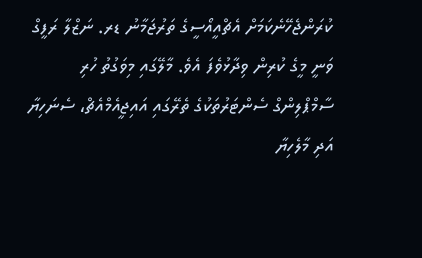ކުރަންޖެހޭނެކަމަށް އެޗްއީއޯސީގެ ތަރުޖަމާނު ޑރ. ނަޒްލާ ރަފީގް ވަނީ މީގެ ކުރިން ވިދާޅުވެފަ އެވެ. މާލޭގައި މިވަގުތު ހުރި ސާމްޕްލިންގް ސެންޓަރުތަކުގެ ތެރޭގައި އައިޖީއެމްއެޗް، ސެނަހިޔާ އަދި މާލެހިޔާ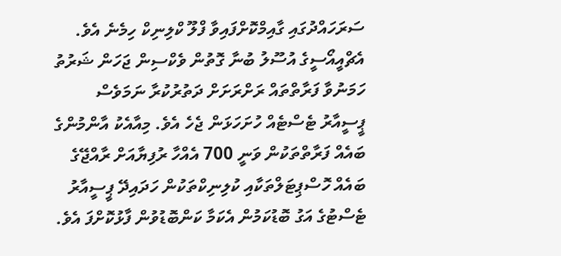ސަރަހައްދުގައި ގާއިމްކޮށްފައިވާ ފްލޫ ކްލިނިކް ހިމެނެ އެވެ.
އެޗްއީއޯސީގެ އުސޫލު ބުނާ ގޮތުން ވެކްސިން ޖަހަން ޝަރުތު ހަމަނުވާ ފަރާތްތައް ރަށްރަށަށް ދަތުރުކުރާ ނަމަވެސް ޕީސީއާރު ޓެސްޓެއް ހުށަހަޅަން ޖެހެ އެވެ. މިއާއެކު އާންމުންގެ ބައެއް ފަރާތްތަކުން ވަނީ 700 އެއްހާ ރުފިޔާއަށް ރާއްޖޭގެ ބައެއް ހޮސްޕިޓަލްތަކާއި ކުލިނިކްތަކުން ހަދައިދޭ ޕީސީއާރު ޓެސްޓުގެ އަގު ބޮޑުކަމުން އެކަމާ ކަންބޮޑުވުން ފާޅުކޮށްފަ އެވެ.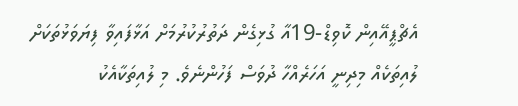އެޗްޕީއޭއިން ކޮވިޑް-19އާ ގުޅިގެން ދަތުރުކުރުމަށް އަޅާފައިވާ ފިޔަވަޅުތަކަށް ލުއިތަކެއް މިދިނީ އަހަރެއްހާ ދުވަސް ފަހުންނެވެ. މި ލުއިތަކާއެކު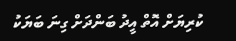ކުރިޔަށް އޮތް އީދު ބަންދަށް ގިނަ ބަޔަކު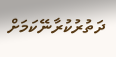ދަތުރުކުރާނޭކަމަށް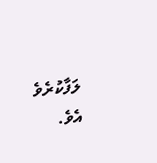ލަފާކުރެވެ އެވެ.